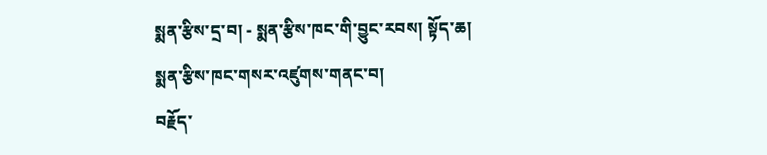སྨན་རྩིས་དྲ་བ། - སྨན་རྩིས་ཁང་གི་བྱུང་རབས། སྟོད་ཆ།
སྨན་རྩིས་ཁང་གསར་འཛུགས་གནང་བ།
བརྗོད་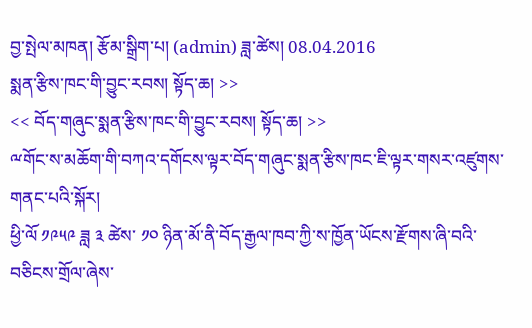བྱ་སྤེལ་མཁན། རྩོམ་སྒྲིག་པ། (admin) ཟླ་ཚེས། 08.04.2016
སྨན་རྩིས་ཁང་གི་བྱུང་རབས། སྟོད་ཆ། >>
<< བོད་གཞུང་སྨན་རྩིས་ཁང་གི་བྱུང་རབས། སྟོད་ཆ། >>
ྋགོང་ས་མཆོག་གི་བཀའ་དགོངས་ལྟར་བོད་གཞུང་སྨན་རྩིས་ཁང་ཇི་ལྟར་གསར་འཛུགས་གནང་པའི་སྐོར།
ཕྱི་ལོ ༡༩༥༩ ཟླ ༣ ཚེས་ ༡༠ ཉིན་མོ་ནི་བོད་རྒྱལ་ཁབ་ཀྱི་ས་ཁྱོན་ཡོངས་རྫོགས་ཞི་བའི་བཅིངས་གྲོལ་ཞེས་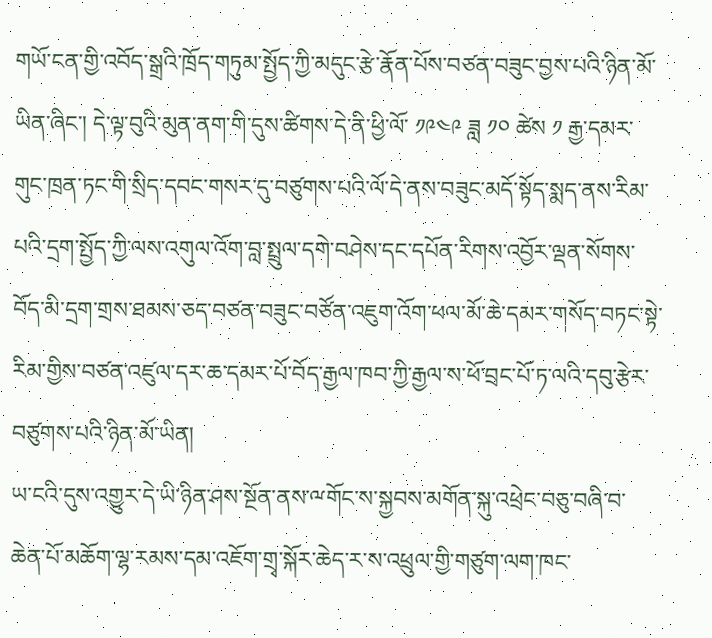གཡོ་ངན་གྱི་འབོད་སྒྲའི་ཁྲོད་གཏུམ་སྤྱོད་ཀྱི་མདུང་རྩེ་རྣོན་པོས་བཙན་བཟུང་བྱས་པའི་ཉིན་མོ་ཡིན་ཞིང་། དེ་ལྟ་བུའི་མུན་ནག་གི་དུས་ཚིགས་དེ་ནི་ཕྱི་ལོ་ ༡༩༤༩ ཟླ ༡༠ ཚེས ༡ རྒྱ་དམར་གུང་ཁྲན་ཏང་གི་སྲིད་དབང་གསར་དུ་བཙུགས་པའི་ལོ་དེ་ནས་བཟུང་མདོ་སྟོད་སྨད་ནས་རིམ་པའི་དྲག་སྤྱོད་ཀྱི་ལས་འགུལ་འོག་བླ་སྤྲུལ་དགེ་བཤེས་དང་དཔོན་རིགས་འབྱོར་ལྡན་སོགས་བོད་མི་དྲག་གྲས་ཐམས་ཅད་བཙན་བཟུང་བཙོན་འཇུག་འོག་ཕལ་མོ་ཆེ་དམར་གསོད་བཏང་སྟེ་རིམ་གྱིས་བཙན་འཛུལ་དར་ཆ་དམར་པོ་བོད་རྒྱལ་ཁབ་ཀྱི་རྒྱལ་ས་ཕོ་བྲང་པོ་ཏ་ལའི་དབུ་རྩེར་བཙུགས་པའི་ཉིན་མོ་ཡིན།
ཡ་ངའི་དུས་འགྱུར་དེ་ཡི་ཉིན་ཤས་སྔོན་ནས་ྋགོང་ས་སྐྱབས་མགོན་སྐུ་འཕྲེང་བཅུ་བཞི་བ་ཆེན་པོ་མཆོག་ལྷ་རམས་དམ་འཇོག་གྲྭ་སྐོར་ཆེད་ར་ས་འཕྲུལ་གྱི་གཙུག་ལག་ཁང་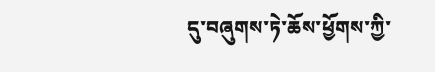དུ་བཞུགས་ཏེ་ཆོས་ཕྱོགས་ཀྱི་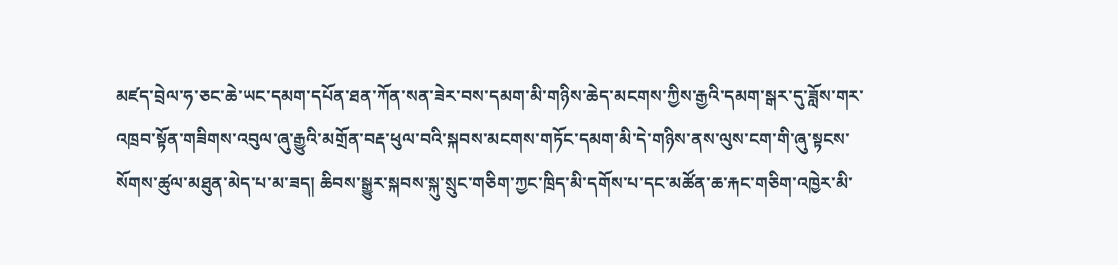མཛད་བྲེལ་ཧ་ཅང་ཆེ་ཡང་དམག་དཔོན་ཐན་ཀོན་སན་ཟེར་བས་དམག་མི་གཉིས་ཆེད་མངགས་ཀྱིས་རྒྱའི་དམག་སྒར་དུ་ཟློས་གར་འཁྲབ་སྟོན་གཟིགས་འབུལ་ཞུ་རྒྱུའི་མགྲོན་བརྡ་ཕུལ་བའི་སྐབས་མངགས་གཏོང་དམག་མི་དེ་གཉིས་ནས་ལུས་ངག་གི་ཞུ་སྟངས་སོགས་ཚུལ་མཐུན་མེད་པ་མ་ཟད། ཆིབས་སྒྱུར་སྐབས་སྐུ་སྲུང་གཅིག་ཀྱང་ཁྲིད་མི་དགོས་པ་དང་མཚོན་ཆ་རྐང་གཅིག་འཁྱེར་མི་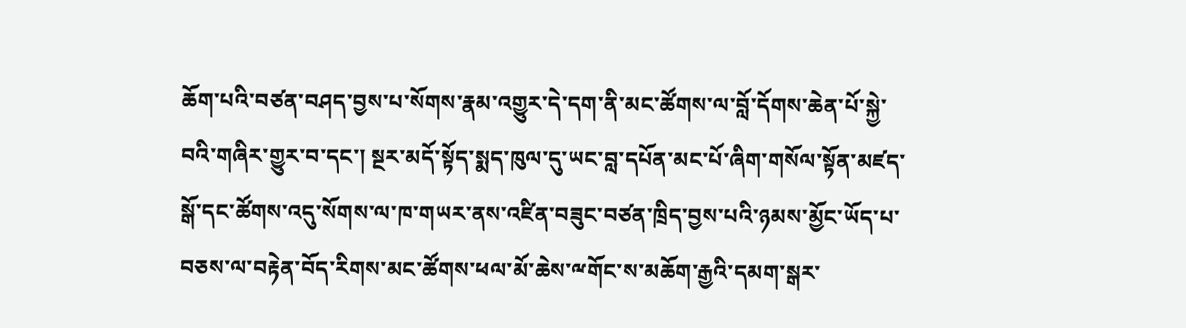ཆོག་པའི་བཙན་བཤད་བྱས་པ་སོགས་རྣམ་འགྱུར་དེ་དག་ནི་མང་ཚོགས་ལ་བློ་དོགས་ཆེན་པོ་སྐྱེ་བའི་གཞིར་གྱུར་བ་དང་། སྔར་མདོ་སྟོད་སྨད་ཁུལ་དུ་ཡང་བླ་དཔོན་མང་པོ་ཞིག་གསོལ་སྟོན་མཛད་སྒོ་དང་ཚོགས་འདུ་སོགས་ལ་ཁ་གཡར་ནས་འཛིན་བཟུང་བཙན་ཁྲིད་བྱས་པའི་ཉམས་མྱོང་ཡོད་པ་བཅས་ལ་བརྟེན་བོད་རིགས་མང་ཚོགས་ཕལ་མོ་ཆེས་ྋགོང་ས་མཆོག་རྒྱའི་དམག་སྒར་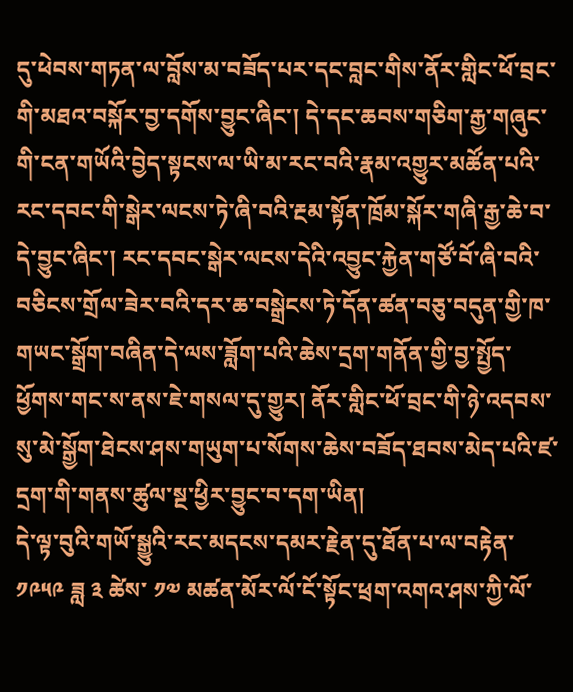དུ་ཕེབས་གཏན་ལ་བློས་མ་བཟོད་པར་དང་བླང་གིས་ནོར་གླིང་ཕོ་བྲང་གི་མཐའ་བསྐོར་བྱ་དགོས་བྱུང་ཞིང་། དེ་དང་ཆབས་གཅིག་རྒྱ་གཞུང་གི་ངན་གཡོའི་བྱེད་སྟངས་ལ་ཡི་མ་རང་བའི་རྣམ་འགྱུར་མཚོན་པའི་རང་དབང་གི་སྒེར་ལངས་ཏེ་ཞི་བའི་རྔམ་སྟོན་ཁྲོམ་སྐོར་གཞི་རྒྱ་ཆེ་བ་དེ་བྱུང་ཞིང་། རང་དབང་སྒེར་ལངས་དེའི་འབྱུང་རྐྱེན་གཙོ་བོ་ཞི་བའི་བཅིངས་གྲོལ་ཟེར་བའི་དར་ཆ་བསྒྲེངས་ཏེ་དོན་ཚན་བཅུ་བདུན་གྱི་ཁ་གཡང་སྒྲོག་བཞིན་དེ་ལས་ཟློག་པའི་ཆེས་དྲག་གནོན་གྱི་བྱ་སྤྱོད་ཕྱོགས་གང་ས་ནས་ཇེ་གསལ་དུ་གྱུར། ནོར་གླིང་ཕོ་བྲང་གི་ཉེ་འདབས་སུ་མེ་སྒྱོག་ཐེངས་ཤས་གཡུག་པ་སོགས་ཆེས་བཟོད་ཐབས་མེད་པའི་ཛ་དྲག་གི་གནས་ཚུལ་སྔ་ཕྱིར་བྱུང་བ་དག་ཡིན།
དེ་ལྟ་བུའི་གཡོ་སྒྱུའི་རང་མདངས་དམར་རྗེན་དུ་ཐོན་པ་ལ་བརྟེན་ ༡༩༥༩ ཟླ ༣ ཚེས་ ༡༧ མཚན་མོར་ལོ་ངོ་སྟོང་ཕྲག་འགའ་ཤས་ཀྱི་ལོ་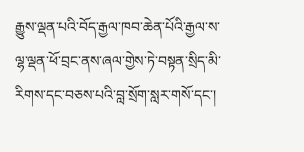རྒྱུས་ལྡན་པའི་བོད་རྒྱལ་ཁབ་ཆེན་པོའི་རྒྱལ་ས་ལྷ་ལྡན་ཕོ་བྲང་ནས་ཞལ་གྱེས་ཏེ་བསྟན་སྲིད་མི་རིགས་དང་བཅས་པའི་བླ་སྲོག་སླར་གསོ་དང་།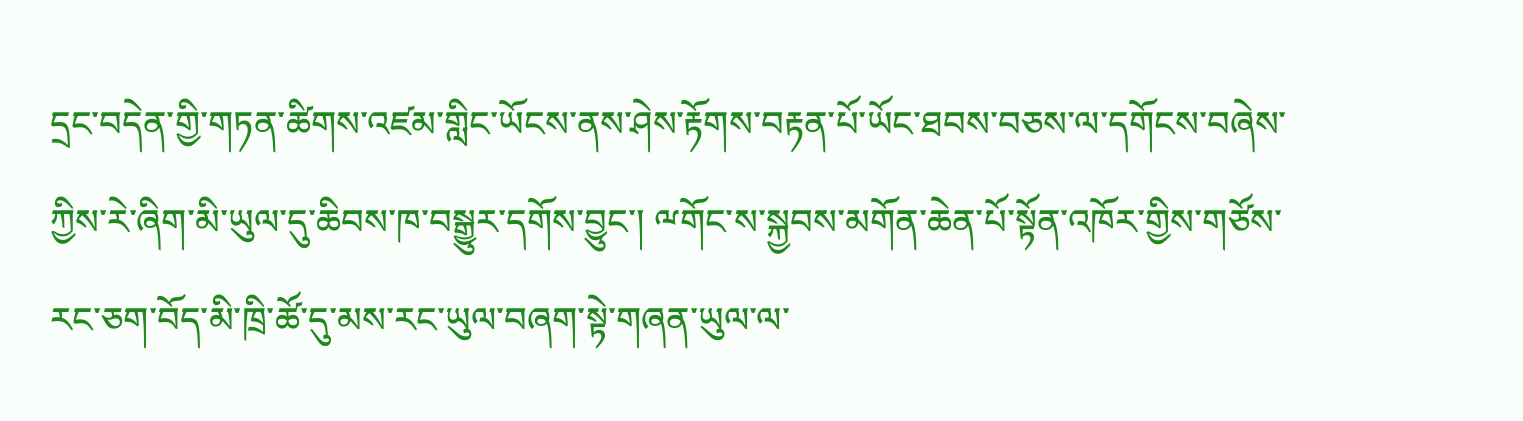དྲང་བདེན་གྱི་གཏན་ཚིགས་འཛམ་གླིང་ཡོངས་ནས་ཤེས་རྟོགས་བརྟན་པོ་ཡོང་ཐབས་བཅས་ལ་དགོངས་བཞེས་ཀྱིས་རེ་ཞིག་མི་ཡུལ་དུ་ཆིབས་ཁ་བསྒྱུར་དགོས་བྱུང་། ྋགོང་ས་སྐྱབས་མགོན་ཆེན་པོ་སྟོན་འཁོར་གྱིས་གཙོས་རང་ཅག་བོད་མི་ཁྲི་ཚོ་དུ་མས་རང་ཡུལ་བཞག་སྟེ་གཞན་ཡུལ་ལ་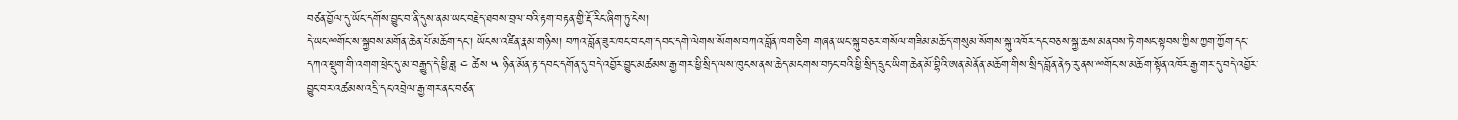བཙན་བྱོལ་དུ་ཡོང་དགོས་བྱུང་བ་ནི་དུས་ནམ་ཡང་བརྗེད་ཐབས་བྲལ་བའི་རྟག་བརྟན་གྱི་རྡོ་རིང་ཞིག་ཏུ་ངེས།
དེ་ཡང་ྋགོང་ས་སྐྱབས་མགོན་ཆེན་པོ་མཆོག་དང་། ཡོངས་འཛིན་རྣམ་གཉིས། བཀའ་བློན་ཟུར་ཁང་བ་ངག་དབང་དགེ་ལེགས་སོགས་བཀའ་བློན་ཁག་ཅིག གཞན་ཡང་སྐུ་བཅར་གསོལ་གཟིམ་མཆོད་གསུམ་སོགས་སྐུ་འཁོར་དང་བཅས་སྐྱ་ཆས་མནབས་ཏེ་གསང་སྟབས་ཀྱིས་ཀྱག་ཀྱོག་དང་དཀའ་སྡུག་གི་འགག་ཕྲེང་དུ་མ་བརྒྱུད་དེ་ཕྱི་ཟླ ༤ ཚེས ༥ ཉིན་མོན་རྟ་དབང་དགོན་དུ་བདེ་འབྱོར་བྱུང་མཚམས་རྒྱ་གར་ཕྱི་སྲིད་ལས་ཁུངས་ནས་ཆེད་མངགས་བཏང་བའི་ཕྱི་སྲིད་དྲུང་ཡིག་ཆེན་མོ་བྷིའི་ཨན་མེནོན་མཆོག་གིས་སྲིད་བློན་ནེཧ་རུ་ནས་ྋགོང་ས་མཆོག་སྟོན་འཁོར་རྒྱ་གར་དུ་བདེ་འབྱོར་བྱུང་བར་འཚམས་འདྲི་དང་འབྲེལ་རྒྱ་གར་ནང་བཙན་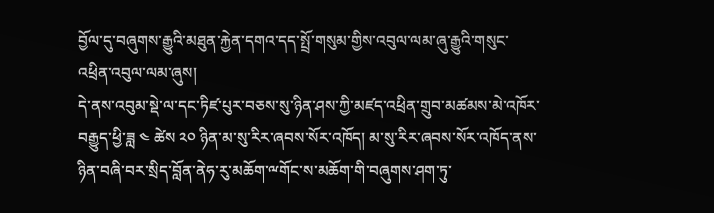བྱོལ་དུ་བཞུགས་རྒྱུའི་མཐུན་རྐྱེན་དགའ་དད་སྤྲོ་གསུམ་གྱིས་འབུལ་ལམ་ཞུ་རྒྱུའི་གསུང་འཕྲིན་འབུལ་ལམ་ཞུས།
དེ་ནས་འབུམ་སྡེ་ལ་དང་ཏིཛ་པུར་བཅས་སུ་ཉིན་ཤས་ཀྱི་མཛད་འཕྲིན་གྲུབ་མཚམས་མེ་འཁོར་བརྒྱུད་ཕྱི་ཟླ ༤ ཚེས ༢༠ ཉིན་མ་སུ་རིར་ཞབས་སོར་འཁོད། མ་སུ་རིར་ཞབས་སོར་འཁོད་ནས་ཉིན་བཞི་བར་སྲིད་བློན་ནེཧ་རུ་མཆོག་ྋགོང་ས་མཆོག་གི་བཞུགས་ཤག་ཏུ་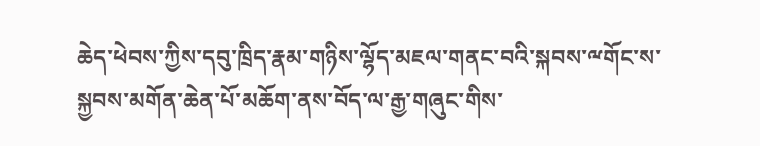ཆེད་ཕེབས་ཀྱིས་དབུ་ཁྲིད་རྣམ་གཉིས་ལྷོད་མཇལ་གནང་བའི་སྐབས་ྋགོང་ས་སྐྱབས་མགོན་ཆེན་པོ་མཆོག་ནས་བོད་ལ་རྒྱ་གཞུང་གིས་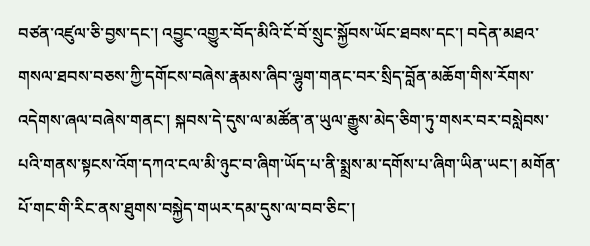བཙན་འཛུལ་ཅི་བྱས་དང་། འབྱུང་འགྱུར་བོད་མིའི་ངོ་བོ་སྲུང་སྐྱོབས་ཡོང་ཐབས་དང་། བདེན་མཐའ་གསལ་ཐབས་བཅས་ཀྱི་དགོངས་བཞེས་རྣམས་ཞིབ་ལྷུག་གནང་བར་སྲིད་བློན་མཆོག་གིས་རོགས་འདེགས་ཞལ་བཞེས་གནང་། སྐབས་དེ་དུས་ལ་མཚོན་ན་ཡུལ་རྒྱུས་མེད་ཅིག་ཏུ་གསར་བར་བསླེབས་པའི་གནས་སྟངས་འོག་དཀའ་ངལ་མི་ཉུང་བ་ཞིག་ཡོད་པ་ནི་སྨྲས་མ་དགོས་པ་ཞིག་ཡིན་ཡང་། མགོན་པོ་གང་གི་རིང་ནས་ཐུགས་བསྐྱེད་གཡར་དམ་དུས་ལ་བབ་ཅིང་།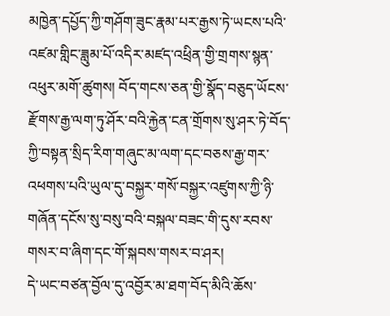མཁྱེན་དཔྱོད་ཀྱི་གཤོག་ཟུང་རྣམ་པར་རྒྱས་ཏེ་ཡངས་པའི་འཛམ་གླིང་ཟླུམ་པོ་འདིར་མཛད་འཕྲིན་གྱི་གྲགས་སྙན་འཕུར་མགོ་ཚུགས། བོད་གངས་ཅན་གྱི་སྣོད་བཅུད་ཡོངས་རྫོགས་རྒྱ་ལག་ཏུ་ཤོར་བའི་རྐྱེན་ངན་གྲོགས་སུ་ཤར་ཏེ་བོད་ཀྱི་བསྟན་སྲིད་རིག་གཞུང་མ་ལག་དང་བཅས་རྒྱ་གར་འཕགས་པའི་ཡུལ་དུ་བསྐྱར་གསོ་བསྐྱར་འཛུགས་ཀྱི་ཉི་གཞོན་དངོས་སུ་བསུ་བའི་བསྐལ་བཟང་གི་དུས་རབས་གསར་བ་ཞིག་དང་གོ་སྐབས་གསར་བ་ཤར།
དེ་ཡང་བཙན་བྱོལ་དུ་འབྱོར་མ་ཐག་བོད་མིའི་ཆོས་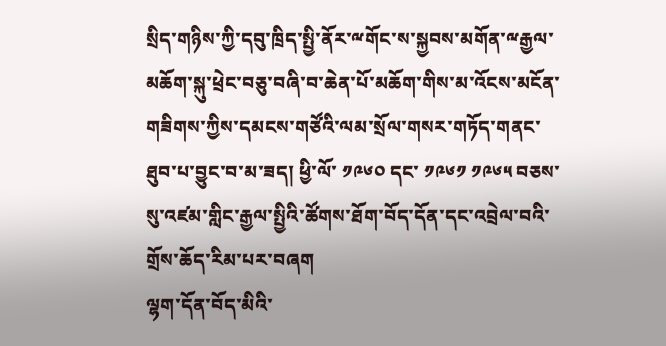སྲིད་གཉིས་ཀྱི་དབུ་ཁྲིད་སྤྱི་ནོར་ྋགོང་ས་སྐྱབས་མགོན་ྋརྒྱལ་མཆོག་སྐུ་ཕྲེང་བཅུ་བཞི་བ་ཆེན་པོ་མཆོག་གིས་མ་འོངས་མངོན་གཟིགས་ཀྱིས་དམངས་གཙོའི་ལམ་སྲོལ་གསར་གཏོད་གནང་ཐུབ་པ་བྱུང་བ་མ་ཟད། ཕྱི་ལོ་ ༡༩༦༠ དང་ ༡༩༦༡ ༡༩༦༥ བཅས་སུ་འཛམ་གླིང་རྒྱལ་སྤྱིའི་ཚོགས་ཐོག་བོད་དོན་དང་འབྲེལ་བའི་གྲོས་ཆོད་རིམ་པར་བཞག
ལྷག་དོན་བོད་མིའི་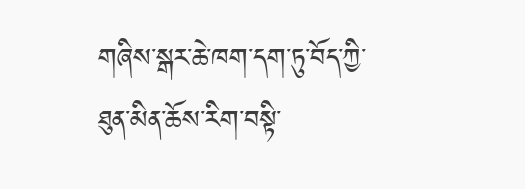གཞིས་སྒར་ཆེ་ཁག་དག་ཏུ་བོད་ཀྱི་ཐུན་མིན་ཆོས་རིག་བསྟི་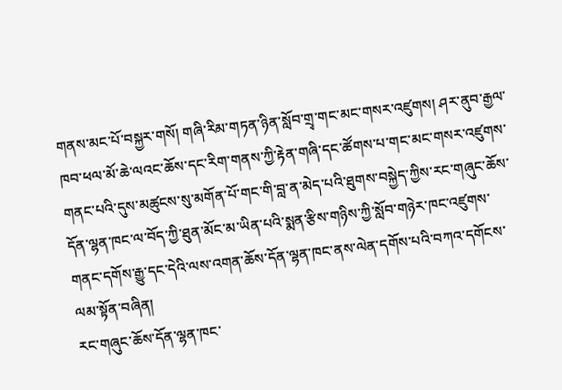གནས་མང་པོ་བསྐྱར་གསོ། གཞི་རིམ་གཏན་ཉིན་སློབ་གྲྭ་གང་མང་གསར་འཛུགས། ཤར་ནུབ་རྒྱལ་ཁབ་ཕལ་མོ་ཆེ་ལའང་ཆོས་དང་རིག་གནས་ཀྱི་རྟེན་གཞི་དང་ཚོགས་པ་གང་མང་གསར་འཛུགས་གནང་པའི་དུས་མཚུངས་སུ་མགོན་པོ་གང་གི་བླ་ན་མེད་པའི་ཐུགས་བསྐྱེད་ཀྱིས་རང་གཞུང་ཆོས་དོན་ལྷན་ཁང་ལ་བོད་ཀྱི་ཐུན་མོང་མ་ཡིན་པའི་སྨན་རྩིས་གཉིས་ཀྱི་སློབ་གཉེར་ཁང་འཛུགས་གནང་དགོས་རྒྱུ་དང་དེའི་ལས་འགན་ཆོས་དོན་ལྷན་ཁང་ནས་ལེན་དགོས་པའི་བཀའ་དགོངས་ལམ་སྟོན་བཞིན།
རང་གཞུང་ཆོས་དོན་ལྷན་ཁང་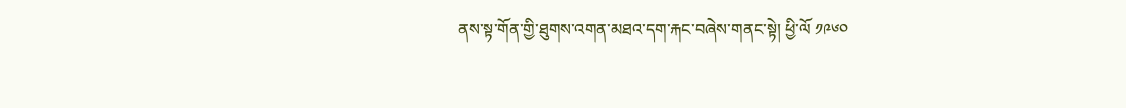ནས་སྟ་གོན་གྱི་ཐུགས་འགན་མཐའ་དག་རྐང་བཞེས་གནང་སྟེ། ཕྱི་ལོ ༡༩༦༠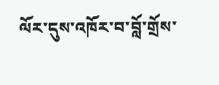ལོར་དུས་འཁོར་བ་བློ་གྲོས་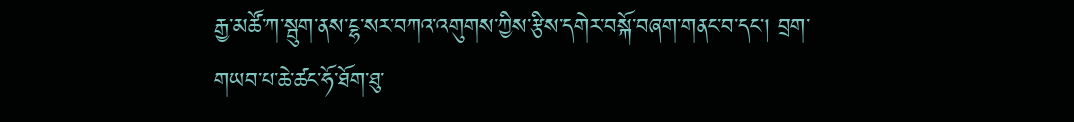རྒྱ་མཚོ་ཀ་སྦུག་ནས་ངྷ་སར་བཀའ་འགུགས་ཀྱིས་རྩིས་དགེར་བསྐོ་བཞག་གནང་བ་དང། བྲག་གཡབ་པ་ཆེ་ཚང་ཧོ་ཐོག་ཐུ་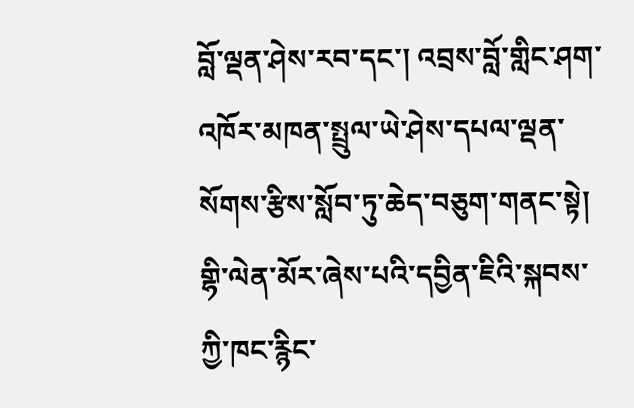བློ་ལྡན་ཤེས་རབ་དང་། འབྲས་བློ་གླིང་ཤག་འཁོར་མཁན་སྤྲུལ་ཡེ་ཤེས་དཔལ་ལྡན་སོགས་རྩིས་སློབ་ཏུ་ཆེད་བཅུག་གནང་སྟེ། གྷི་ལེན་མོར་ཞེས་པའི་དབྱིན་ཇིའི་སྐབས་ཀྱི་ཁང་རྙིང་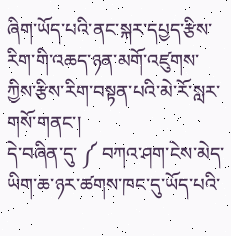ཞིག་ཡོད་པའི་ནང་སྐར་དཔྱད་རྩིས་རིག་གི་འཆད་ཉན་མགོ་འཛུགས་ཀྱིས་རྩིས་རིག་བསྟན་པའི་མེ་རོ་སླར་གསོ་གནང་།
དེ་བཞིན་དུ་ ༼ བཀའ་ཤག་ངེས་མེད་ཡིག་ཆ་ཉར་ཚགས་ཁང་དུ་ཡོད་པའི་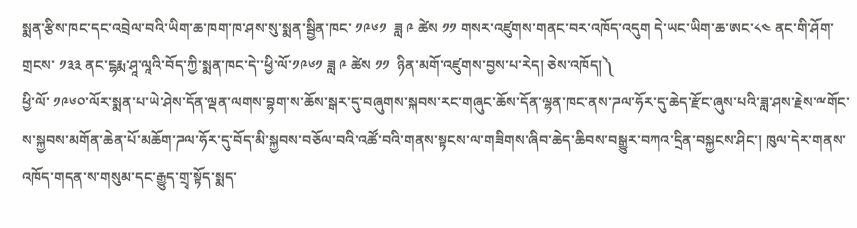སྨན་རྩིས་ཁང་དང་འབྲེལ་བའི་ཡིག་ཆ་ཁག་ཁ་ཤས་སུ་སྨན་སྦྱིན་ཁང་ ༡༩༦༡  ཟླ ༩ ཚེས ༡༡ གསར་འཛུགས་གནང་བར་འཁོད་འདུག དེ་ཡང་ཡིག་ཆ་ཨང་༨༤ ནང་གི་ཤོག་གྲངས་ ༡༣༣ ནང་ངྷརྨ་ཤཱ་ལཱའི་བོད་ཀྱི་སྨན་ཁང་དེ་་ཕྱི་ལོ་༡༩༦༡ ཟླ ༩ ཚེས ༡༡  ཉིན་མགོ་འཛུགས་བྱས་པ་རེད། ཅེས་འཁོད།༽
ཕྱི་ལོ་ ༡༩༦༠་ལོར་སྨན་པ་ཡེ་ཤེས་དོན་ལྡན་ལགས་བྷག་ས་ཆོས་སྒར་དུ་བཞུགས་སྐབས་རང་གཞུང་ཆོས་དོན་ལྷན་ཁང་ནས་ཌལ་ཧོར་དུ་ཆེད་རྫོང་ཞུས་པའི་ཟླ་ཤས་རྗེས་ྋགོང་ས་སྐྱབས་མགོན་ཆེན་པོ་མཆོག་ཌལ་ཧོར་དུ་བོད་མི་སྐྱབས་བཅོལ་བའི་འཚོ་བའི་གནས་སྟངས་ལ་གཟིགས་ཞིབ་ཆེད་ཆིབས་བསྒྱུར་བཀའ་དྲིན་བསྐྱངས་ཤིང་། ཁུལ་དེར་གནས་འཁོད་གདན་ས་གསུམ་དང་རྒྱུད་གྲྭ་སྟོད་སྨད་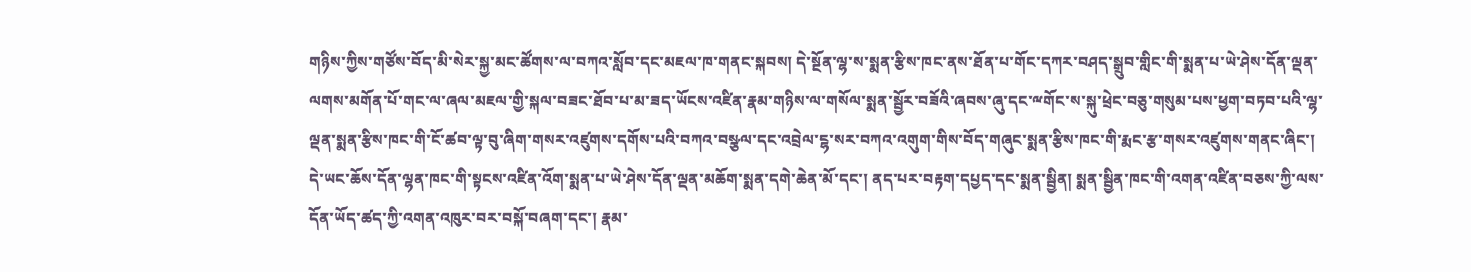གཉིས་ཀྱིས་གཙོས་བོད་མི་སེར་སྐྱ་མང་ཚོགས་ལ་བཀའ་སློབ་དང་མཇལ་ཁ་གནང་སྐབས། དེ་སྔོན་ལྷ་ས་སྨན་རྩིས་ཁང་ནས་ཐོན་པ་གོང་དཀར་བཤད་སྒྲུབ་གླིང་གི་སྨན་པ་ཡེ་ཤེས་དོན་ལྡན་ལགས་མགོན་པོ་གང་ལ་ཞལ་མཇལ་གྱི་སྐལ་བཟང་ཐོབ་པ་མ་ཟད་ཡོངས་འཛིན་རྣམ་གཉིས་ལ་གསོལ་སྨན་སྦྱོར་བཟོའི་ཞབས་ཞུ་དང་ྋགོང་ས་སྐུ་ཕྲེང་བཅུ་གསུམ་པས་ཕྱག་བཏབ་པའི་ལྷ་ལྡན་སྨན་རྩིས་ཁང་གི་ངོ་ཚབ་ལྟ་བུ་ཞིག་གསར་འཛུགས་དགོས་པའི་བཀའ་བསྩལ་དང་འབྲེལ་ངྷ་སར་བཀའ་འགུག་གིས་བོད་གཞུང་སྨན་རྩིས་ཁང་གི་རྨང་རྩ་གསར་འཛུགས་གནང་ཞིང་། དེ་ཡང་ཆོས་དོན་ལྷན་ཁང་གི་སྟངས་འཛིན་འོག་སྨན་པ་ཡེ་ཤེས་དོན་ལྡན་མཆོག་སྨན་དགེ་ཆེན་མོ་དང་། ནད་པར་བརྟག་དཔྱད་དང་སྨན་སྦྱིན། སྨན་སྦྱིན་ཁང་གི་འགན་འཛིན་བཅས་ཀྱི་ལས་དོན་ཡོད་ཚད་ཀྱི་འགན་འཁུར་བར་བསྐོ་བཞག་དང་། རྣམ་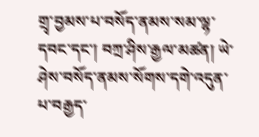གྲྭ་བྱམས་པ་བསོད་ནམས་སམ་ལྷ་དབང་དང་། བཀྲ་ཤིས་རྒྱལ་མཚན། ཡེ་ཤེས་བསོད་ནམས་སོགས་དགེ་འདུན་པ་བརྒྱད་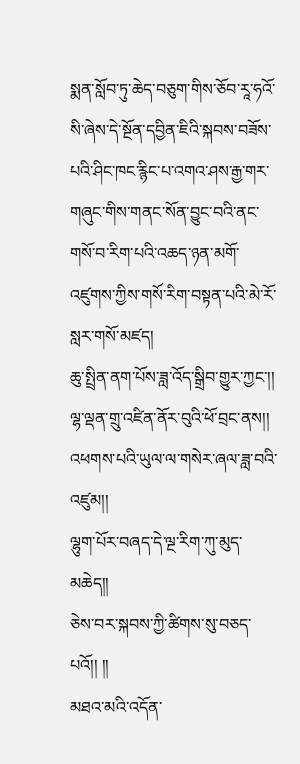སྨན་སློབ་ཏུ་ཆེད་བཅུག་གིས་ཅོབ་རཱ་ཧའོ་སི་ཞེས་དེ་སྔོན་དབྱིན་ཇིའི་སྐབས་བཟོས་པའི་ཤིང་ཁང་རྙིང་པ་འགའ་ཤས་རྒྱ་གར་གཞུང་གིས་གནང་སོན་བྱུང་བའི་ནང་གསོ་བ་རིག་པའི་འཆད་ཉན་མགོ་འཛུགས་ཀྱིས་གསོ་རིག་བསྟན་པའི་མེ་རོ་སླར་གསོ་མཛད།
ཆུ་སྤྲིན་ནག་པོས་ཟླ་འོད་སྒྲིབ་གྱུར་ཀྱང་།།
ལྷ་ལྡན་གྲུ་འཛིན་ནོར་བུའི་ཕོ་བྲང་ནས།།
འཕགས་པའི་ཡུལ་ལ་གསེར་ཞལ་ཟླ་བའི་འཛུམ།།
ལྷུག་པོར་བཞད་དེ་ལྔ་རིག་ཀུ་མུད་མཆེད།།
ཅེས་བར་སྐབས་ཀྱི་ཚིགས་སུ་བཅད་པའོ།། །།
མཐའ་མའི་འདོན་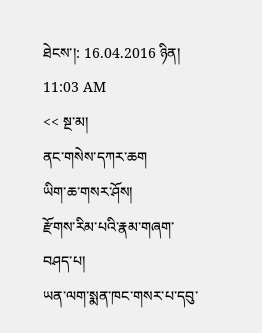ཐེངས་།: 16.04.2016 ཉིན། 11:03 AM
<< སྔ་མ།
ནང་གསེས་དཀར་ཆག
ཡིག་ཆ་གསར་ཤོས།
རྫོགས་རིམ་པའི་རྣམ་གཞག་བཤད་པ།
ཡན་ལག་སྨན་ཁང་གསར་པ་དབུ་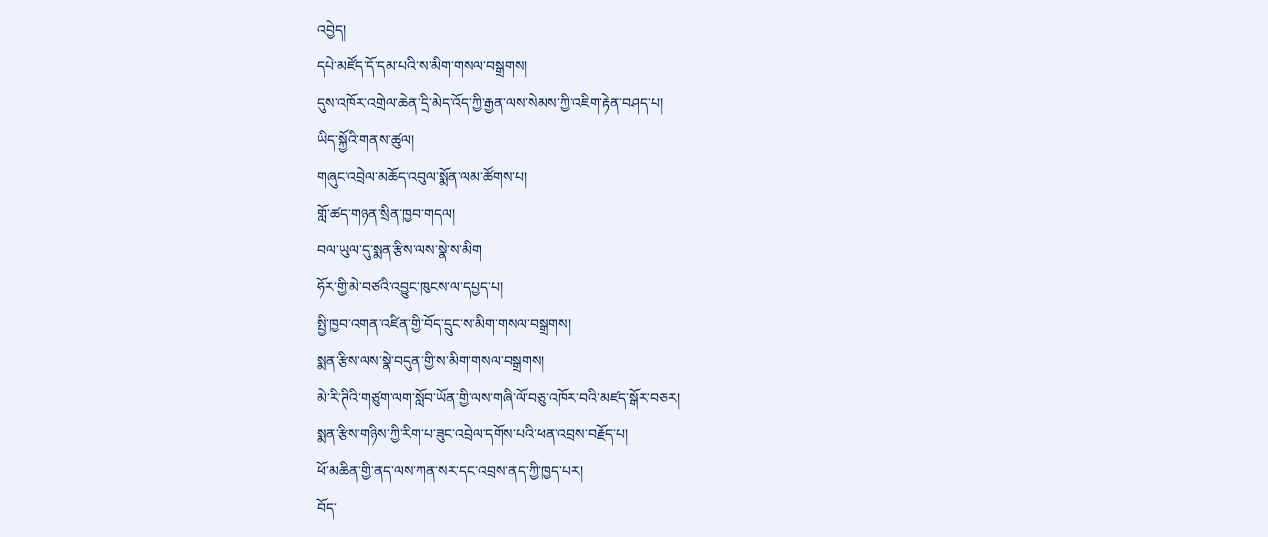འབྱེད།
དཔེ་མཛོད་དོ་དམ་པའི་ས་མིག་གསལ་བསྒྲགས།
དུས་འཁོར་འགྲེལ་ཆེན་དྲི་མེད་འོད་ཀྱི་རྒྱན་ལས་སེམས་ཀྱི་འཇིག་རྟེན་བཤད་པ།
ཡིད་སྐྱོའི་གནས་ཚུལ།
གཞུང་འབྲེལ་མཆོད་འབུལ་སྨོན་ལམ་ཚོགས་པ།
གློ་ཚད་གཉན་སྲིན་ཁྱབ་གདལ།
བལ་ཡུལ་དུ་སྨན་རྩིས་ལས་སྣེ་ས་མིག
ཧོར་གྱི་མེ་བཙའི་འབྱུང་ཁུངས་ལ་དཔྱད་པ།
སྤྱི་ཁྱབ་འགན་འཛིན་གྱི་བོད་དྲུང་ས་མིག་གསལ་བསྒྲགས།
སྨན་རྩིས་ལས་སྣེ་བདུན་གྱི་ས་མིག་གསལ་བསྒྲགས།
མེ་རི་ཊིའི་གཙུག་ལག་སློབ་ཡོན་གྱི་ལས་གཞི་ལོ་བཅུ་འཁོར་བའི་མཛད་སྒོར་བཅར།
སྨན་རྩིས་གཉིས་ཀྱི་རིག་པ་ཟུང་འབྲེལ་དགོས་པའི་ཕན་འབྲས་བརྗོད་པ།
ཕོ་མཆིན་གྱི་ནད་ལས་ཀན་སར་དང་འབྲས་ནད་ཀྱི་ཁྱད་པར།
བོད་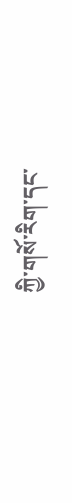ཀྱི་གསོ་རིག་དང་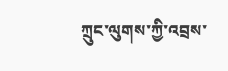ཀྲུང་ལུགས་ཀྱི་འབྲས་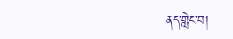ནད་གླེང་བ།